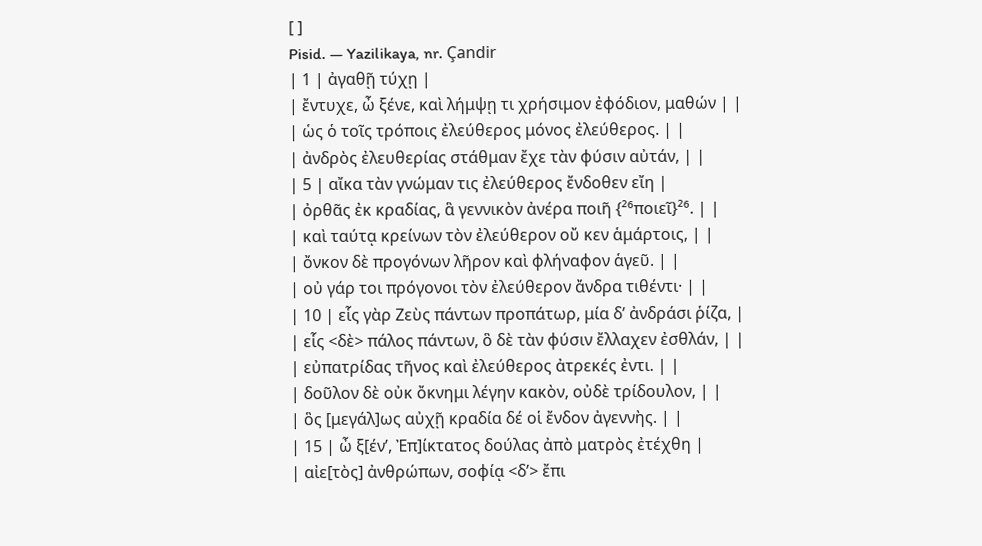[ ]
Pisid. — Yazilikaya, nr. Çandir
| 1 | ἀγαθῇ τύχῃ |
| ἔντυχε, ὦ ξένε, καὶ λήμψῃ τι χρήσιμον ἐφόδιον, μαθών | |
| ὡς ὁ τοῖς τρόποις ἐλεύθερος μόνος ἐλεύθερος. | |
| ἀνδρὸς ἐλευθερίας στάθμαν ἔχε τὰν φύσιν αὐτάν, | |
| 5 | αἴκα τὰν γνώμαν τις ἐλεύθερος ἔνδοθεν εἴη |
| ὀρθᾶς ἐκ κραδίας, ἃ γεννικὸν ἀνέρα ποιῆ {²⁶ποιεῖ}²⁶. | |
| καὶ ταύτᾳ κρείνων τὸν ἐλεύθερον οὔ κεν ἁμάρτοις, | |
| ὄνκον δὲ προγόνων λῆρον καὶ φλήναφον ἁγεῦ. | |
| οὐ γάρ τοι πρόγονοι τὸν ἐλεύθερον ἄνδρα τιθέντι· | |
| 10 | εἷς γὰρ Ζεὺς πάντων προπάτωρ, μία δ’ ἀνδράσι ῥίζα, |
| εἷς <δὲ> πάλος πάντων, ὃ δὲ τὰν φύσιν ἔλλαχεν ἐσθλάν, | |
| εὐπατρίδας τῆνος καὶ ἐλεύθερος ἀτρεκές ἐντι. | |
| δοῦλον δὲ οὐκ ὄκνημι λέγην κακὸν, οὐδὲ τρίδουλον, | |
| ὃς [μεγάλ]ως αὐχῇ κραδία δέ οἱ ἔνδον ἀγεννὴς. | |
| 15 | ὦ ξ[έν’, Ἐπ]ίκτατος δούλας ἀπὸ ματρὸς ἐτέχθη |
| αἰε[τὸς] ἀνθρώπων, σοφίᾳ <δ’> ἔπι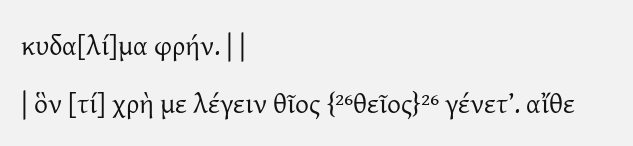κυδα[λί]μα φρήν. | |
| ὃν [τί] χρὴ με λέγειν θῖος {²⁶θεῖος}²⁶ γένετ’. αἴθε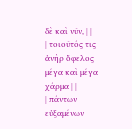δὲ καὶ νῦν, | |
| τοιοῦτός τις ἀνὴρ ὄφελος μέγα καὶ μέγα χάρμα | |
| πάντων εὐξαμένων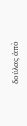δούλας ἀπὸ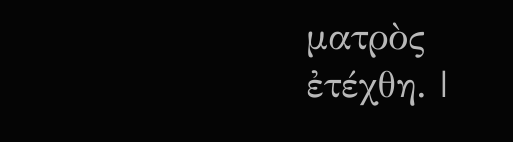ματρὸς ἐτέχθη. |